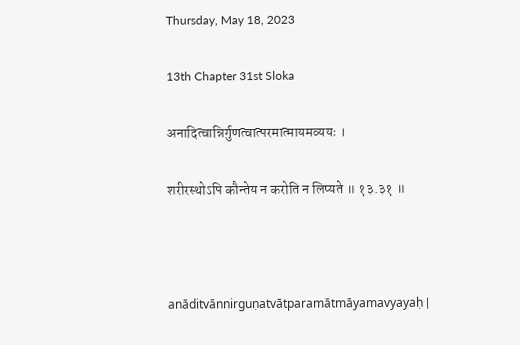Thursday, May 18, 2023

13th Chapter 31st Sloka

अनादित्वान्निर्गुणत्वात्परमात्मायमव्ययः ।

शरीरस्थोऽपि कौन्तेय न करोति न लिप्यते ॥ १३.३१ ॥



anāditvānnirguṇatvātparamātmāyamavyayaḥ |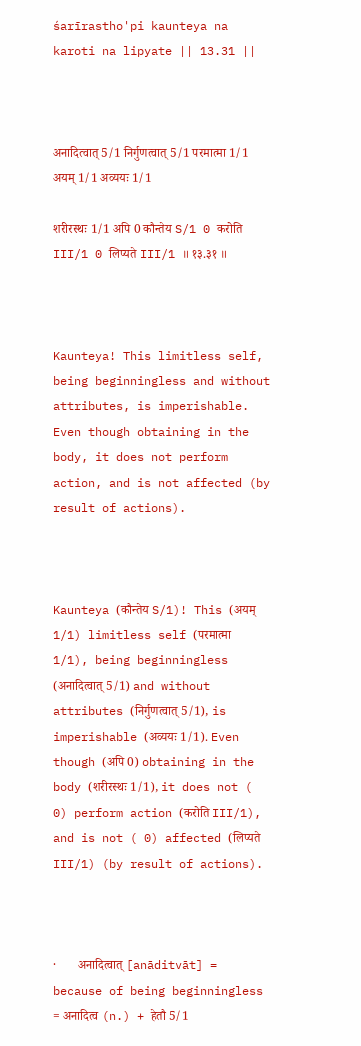śarīrastho'pi kaunteya na karoti na lipyate || 13.31 ||



अनादित्वात् 5/1 निर्गुणत्वात् 5/1 परमात्मा 1/1 अयम् 1/1 अव्ययः 1/1

शरीरस्थः 1/1 अपि 0 कौन्तेय S/1 0 करोति III/1 0 लिप्यते III/1 ॥ १३.३१ ॥



Kaunteya! This limitless self, being beginningless and without attributes, is imperishable. Even though obtaining in the body, it does not perform action, and is not affected (by result of actions).



Kaunteya (कौन्तेय S/1)! This (अयम् 1/1) limitless self (परमात्मा 1/1), being beginningless (अनादित्वात् 5/1) and without attributes (निर्गुणत्वात् 5/1), is imperishable (अव्ययः 1/1). Even though (अपि 0) obtaining in the body (शरीरस्थः 1/1), it does not ( 0) perform action (करोति III/1), and is not ( 0) affected (लिप्यते III/1) (by result of actions).



·       अनादित्वात् [anāditvāt] = because of being beginningless = अनादित्व (n.) + हेतौ 5/1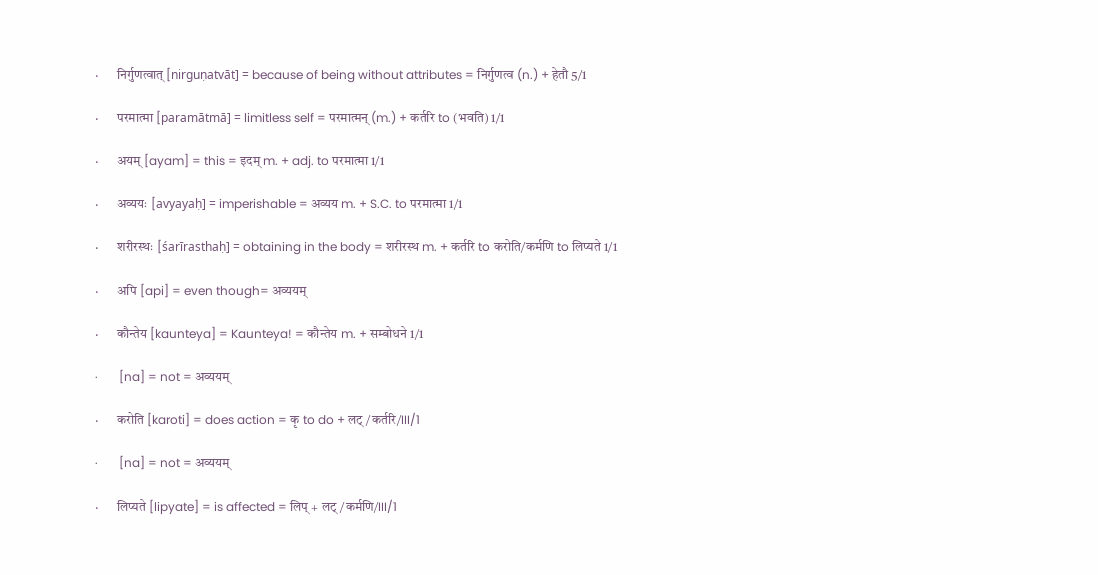·       निर्गुणत्वात् [nirguṇatvāt] = because of being without attributes = निर्गुणत्व (n.) + हेतौ 5/1

·       परमात्मा [paramātmā] = limitless self = परमात्मन् (m.) + कर्तरि to (भवति) 1/1

·       अयम् [ayam] = this = इदम् m. + adj. to परमात्मा 1/1

·       अव्ययः [avyayaḥ] = imperishable = अव्यय m. + S.C. to परमात्मा 1/1

·       शरीरस्थः [śarīrasthaḥ] = obtaining in the body = शरीरस्थ m. + कर्तरि to करोति/कर्मणि to लिप्यते 1/1

·       अपि [api] = even though= अव्ययम्

·       कौन्तेय [kaunteya] = Kaunteya! = कौन्तेय m. + सम्बोधने 1/1

·       [na] = not = अव्ययम्

·       करोति [karoti] = does action = कृ to do + लट्/कर्तरि/III/1

·       [na] = not = अव्ययम्

·       लिप्यते [lipyate] = is affected = लिप् + लट्/कर्मणि/III/1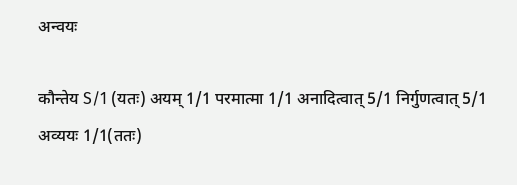अन्वयः

कौन्तेय S/1 (यतः) अयम् 1/1 परमात्मा 1/1 अनादित्वात् 5/1 निर्गुणत्वात् 5/1 अव्ययः 1/1(ततः)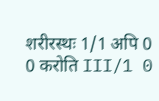शरीरस्थः 1/1 अपि 0 0 करोति III/1 0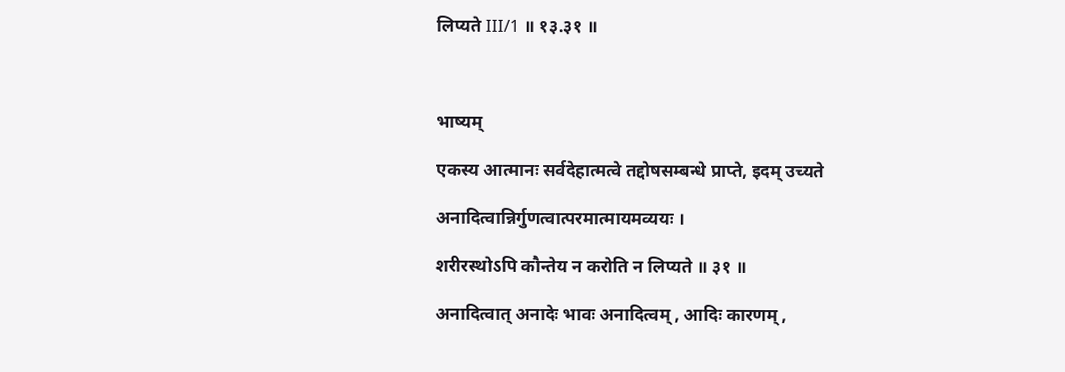लिप्यते III/1 ॥ १३.३१ ॥



भाष्यम्

एकस्य आत्मानः सर्वदेहात्मत्वे तद्दोषसम्बन्धे प्राप्ते, इदम् उच्यते

अनादित्वान्निर्गुणत्वात्परमात्मायमव्ययः ।

शरीरस्थोऽपि कौन्तेय न करोति न लिप्यते ॥ ३१ ॥

अनादित्वात् अनादेः भावः अनादित्वम् , आदिः कारणम् ,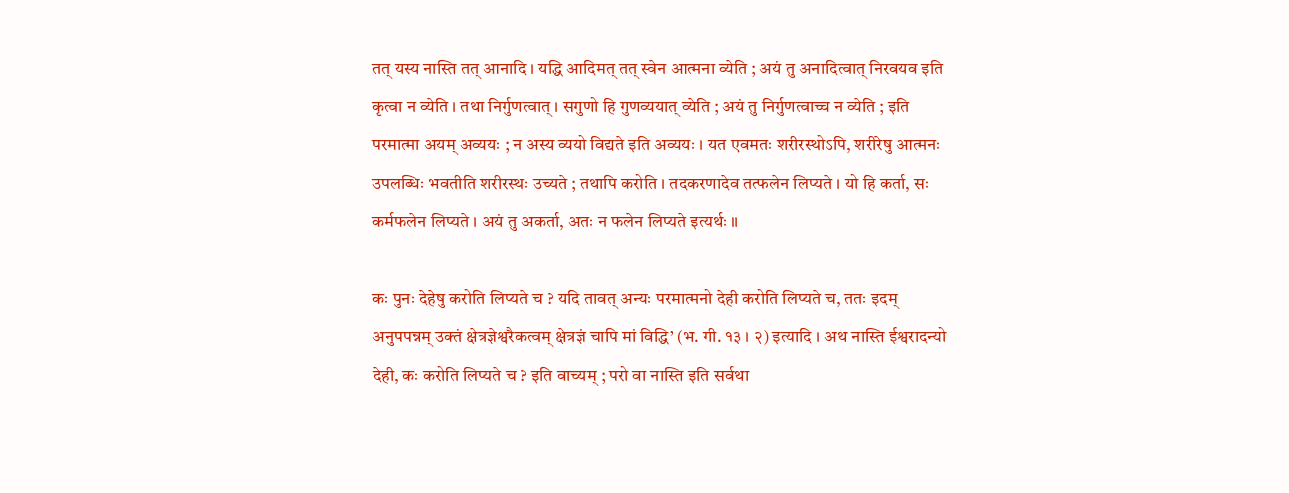तत् यस्य नास्ति तत् आनादि । यद्धि आदिमत् तत् स्वेन आत्मना व्येति ; अयं तु अनादित्वात् निरवयव इति कृत्वा न व्येति । तथा निर्गुणत्वात् । सगुणो हि गुणव्ययात् व्येति ; अयं तु निर्गुणत्वाच्च न व्येति ; इति परमात्मा अयम् अव्ययः ; न अस्य व्ययो विद्यते इति अव्ययः । यत एवमतः शरीरस्थोऽपि, शरीरेषु आत्मनः उपलब्धिः भवतीति शरीरस्थः उच्यते ; तथापि करोति । तदकरणादेव तत्फलेन लिप्यते । यो हि कर्ता, सः कर्मफलेन लिप्यते । अयं तु अकर्ता, अतः न फलेन लिप्यते इत्यर्थः ॥

कः पुनः देहेषु करोति लिप्यते च ? यदि तावत् अन्यः परमात्मनो देही करोति लिप्यते च, ततः इदम् अनुपपन्नम् उक्तं क्षेत्रज्ञेश्वरैकत्वम् क्षेत्रज्ञं चापि मां विद्धि’ (भ. गी. १३ । २) इत्यादि । अथ नास्ति ईश्वरादन्यो देही, कः करोति लिप्यते च ? इति वाच्यम् ; परो वा नास्ति इति सर्वथा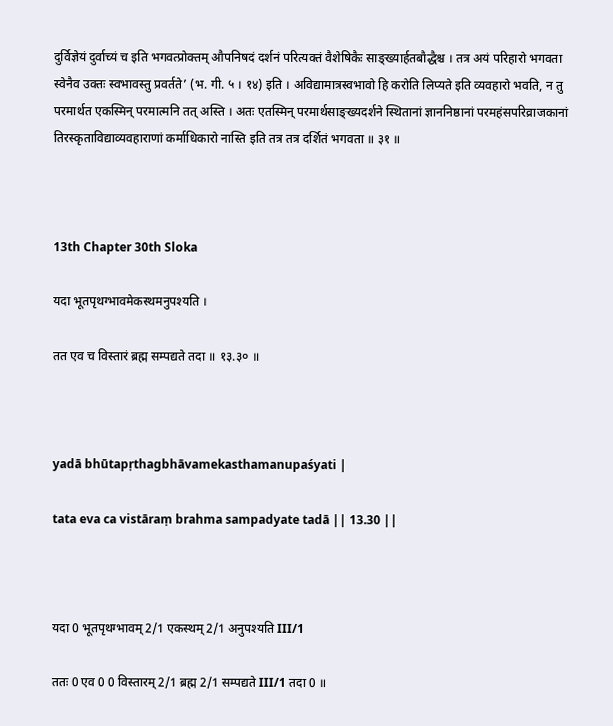दुर्विज्ञेयं दुर्वाच्यं च इति भगवत्प्रोक्तम् औपनिषदं दर्शनं परित्यक्तं वैशेषिकैः साङ्ख्यार्हतबौद्धैश्च । तत्र अयं परिहारो भगवता स्वेनैव उक्तः स्वभावस्तु प्रवर्तते’ (भ. गी. ५ । १४) इति । अविद्यामात्रस्वभावो हि करोति लिप्यते इति व्यवहारो भवति, न तु परमार्थत एकस्मिन् परमात्मनि तत् अस्ति । अतः एतस्मिन् परमार्थसाङ्ख्यदर्शने स्थितानां ज्ञाननिष्ठानां परमहंसपरिव्राजकानां तिरस्कृताविद्याव्यवहाराणां कर्माधिकारो नास्ति इति तत्र तत्र दर्शितं भगवता ॥ ३१ ॥



13th Chapter 30th Sloka

यदा भूतपृथग्भावमेकस्थमनुपश्यति ।

तत एव च विस्तारं ब्रह्म सम्पद्यते तदा ॥ १३.३० ॥



yadā bhūtapṛthagbhāvamekasthamanupaśyati |

tata eva ca vistāraṃ brahma sampadyate tadā || 13.30 ||



यदा 0 भूतपृथग्भावम् 2/1 एकस्थम् 2/1 अनुपश्यति III/1

ततः 0 एव 0 0 विस्तारम् 2/1 ब्रह्म 2/1 सम्पद्यते III/1 तदा 0 ॥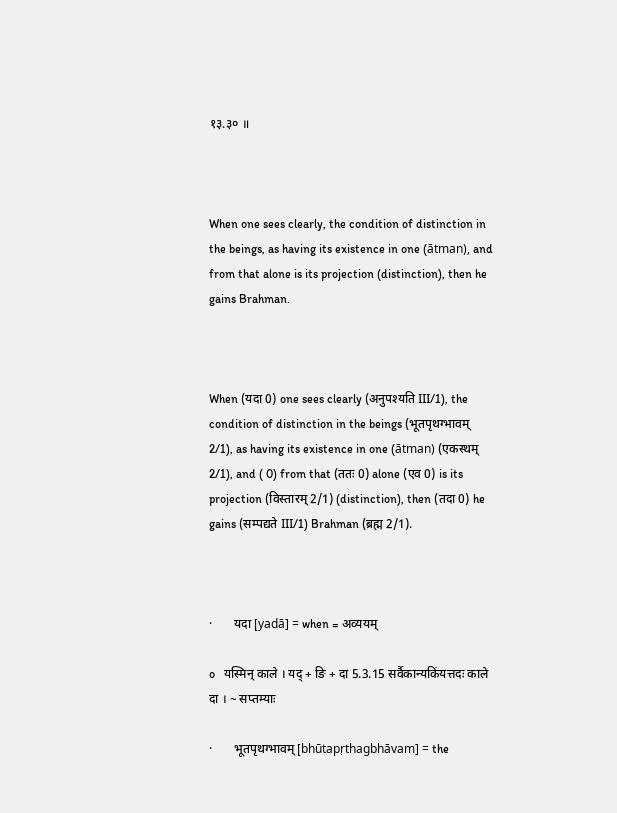१३.३० ॥



When one sees clearly, the condition of distinction in the beings, as having its existence in one (ātman), and from that alone is its projection (distinction), then he gains Brahman.



When (यदा 0) one sees clearly (अनुपश्यति III/1), the condition of distinction in the beings (भूतपृथग्भावम् 2/1), as having its existence in one (ātman) (एकस्थम् 2/1), and ( 0) from that (ततः 0) alone (एव 0) is its projection (विस्तारम् 2/1) (distinction), then (तदा 0) he gains (सम्पद्यते III/1) Brahman (ब्रह्म 2/1).



·       यदा [yadā] = when = अव्ययम्

o   यस्मिन् काले । यद् + ङि + दा 5.3.15 सर्वैकान्यकिंयत्तदः काले दा । ~ सप्तम्याः

·       भूतपृथग्भावम् [bhūtapṛthagbhāvam] = the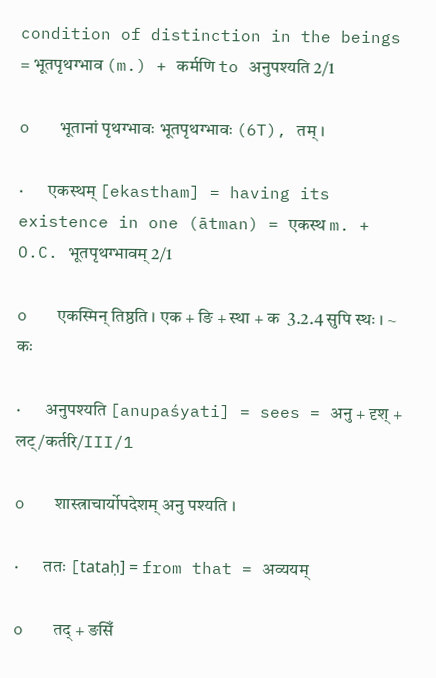condition of distinction in the beings = भूतपृथग्भाव (m.) + कर्मणि to अनुपश्यति 2/1

o   भूतानां पृथग्भावः भूतपृथग्भावः (6T), तम् ।

·       एकस्थम् [ekastham] = having its existence in one (ātman) = एकस्थ m. + O.C. भूतपृथग्भावम् 2/1

o   एकस्मिन् तिष्ठति । एक + ङि + स्था + क  3.2.4 सुपि स्थः । ~ कः

·       अनुपश्यति [anupaśyati] = sees = अनु + दृश् + लट्/कर्तरि/III/1

o   शास्त्राचार्योपदेशम् अनु पश्यति ।

·       ततः [tataḥ] = from that = अव्ययम्

o   तद् + ङसिँ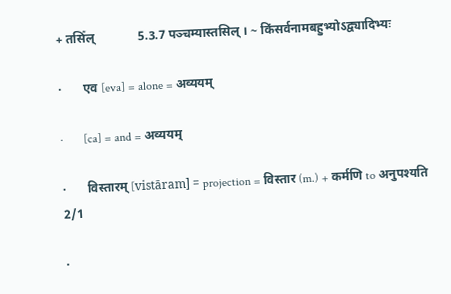+ तसिँल्              5.3.7 पञ्चम्यास्तसिल् । ~ किंसर्वनामबहुभ्योऽद्व्यादिभ्यः

·       एव [eva] = alone = अव्ययम्

·       [ca] = and = अव्ययम्

·       विस्तारम् [vistāram] = projection = विस्तार (m.) + कर्मणि to अनुपश्यति 2/1

·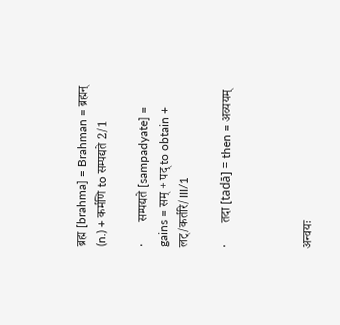ब्रह्म [brahma] = Brahman = ब्रह्मन् (n.) + कर्मणि to सम्पद्यते 2/1

·       सम्पद्यते [sampadyate] = gains = सम् + पद् to obtain + लट्/कर्तरि/III/1

·       तदा [tadā] = then = अव्ययम्



अन्वयः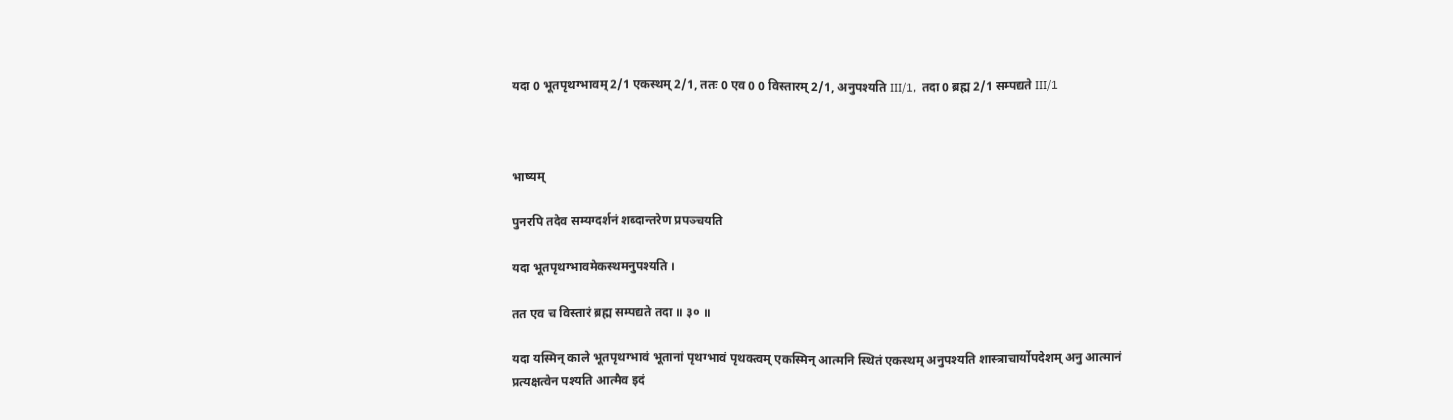यदा 0 भूतपृथग्भावम् 2/1 एकस्थम् 2/1, ततः 0 एव 0 0 विस्तारम् 2/1, अनुपश्यति III/1,  तदा 0 ब्रह्म 2/1 सम्पद्यते III/1



भाष्यम्

पुनरपि तदेव सम्यग्दर्शनं शब्दान्तरेण प्रपञ्चयति

यदा भूतपृथग्भावमेकस्थमनुपश्यति ।

तत एव च विस्तारं ब्रह्म सम्पद्यते तदा ॥ ३० ॥

यदा यस्मिन् काले भूतपृथग्भावं भूतानां पृथग्भावं पृथक्त्वम् एकस्मिन् आत्मनि स्थितं एकस्थम् अनुपश्यति शास्त्राचार्योपदेशम् अनु आत्मानं प्रत्यक्षत्वेन पश्यति आत्मैव इदं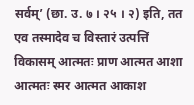सर्वम्’ (छा. उ. ७ । २५ । २) इति, तत एव तस्मादेव च विस्तारं उत्पत्तिं विकासम् आत्मतः प्राण आत्मत आशा आत्मतः स्मर आत्मत आकाश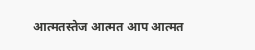आत्मतस्तेज आत्मत आप आत्मत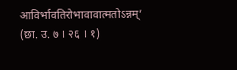आविर्भावतिरोभावावात्मतोऽन्नम्’ (छा. उ. ७ । २६ । १)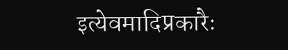इत्येवमादिप्रकारैः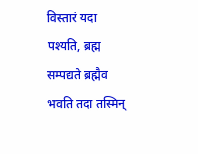विस्तारं यदा पश्यति, ब्रह्म सम्पद्यते ब्रह्मैव भवति तदा तस्मिन्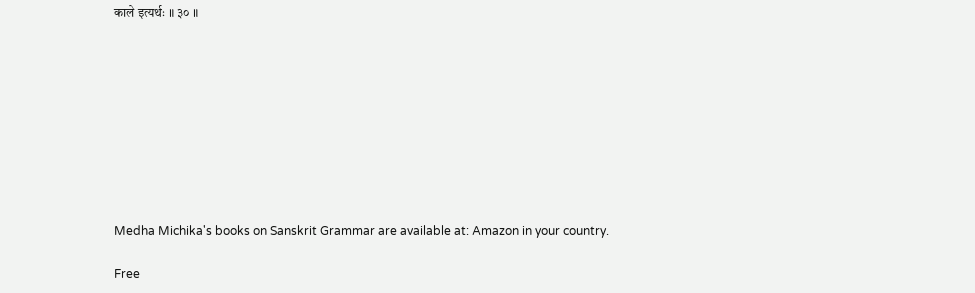काले इत्यर्थः ॥ ३० ॥









Medha Michika's books on Sanskrit Grammar are available at: Amazon in your country.

Free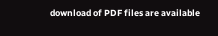download of PDF files are available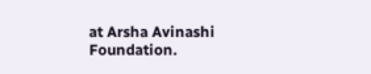at Arsha Avinashi Foundation.